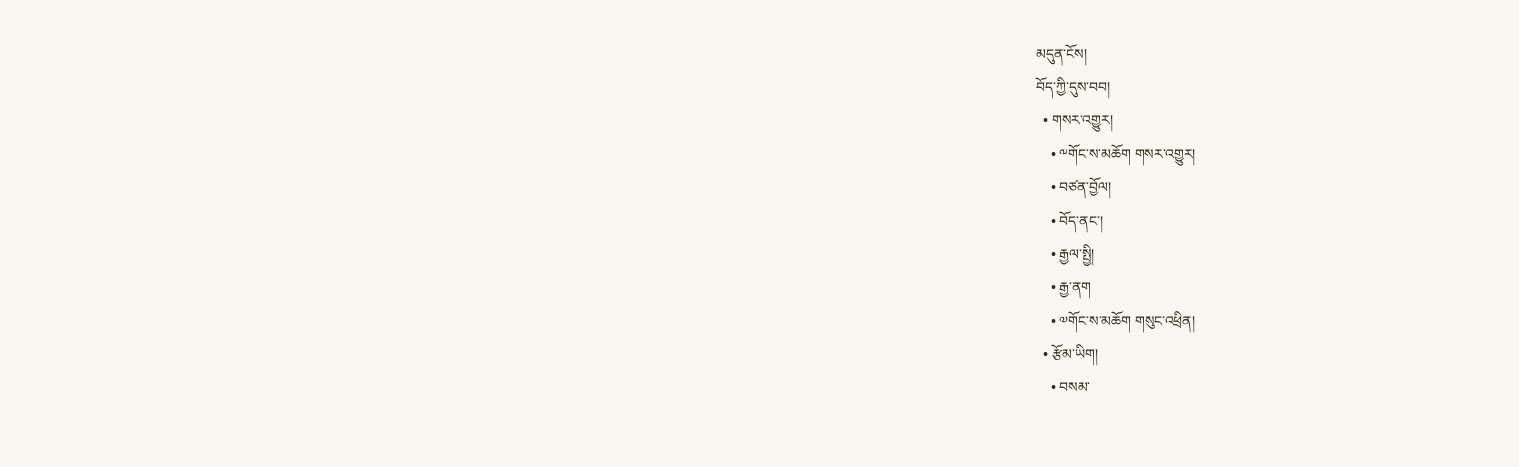མདུན་ངོས།
བོད་ཀྱི་དུས་བབ།
  • གསར་འགྱུར།
    • ༸གོང་ས་མཆོག གསར་འགྱུར།
    • བཙན་བྱོལ།
    • བོད་ནང་།
    • རྒྱལ་སྤྱི།
    • རྒྱ་ནག
    • ༧གོང་ས་མཆོག གསུང་འཕྲིན།
  • རྩོམ་ཡིག།
    • བསམ་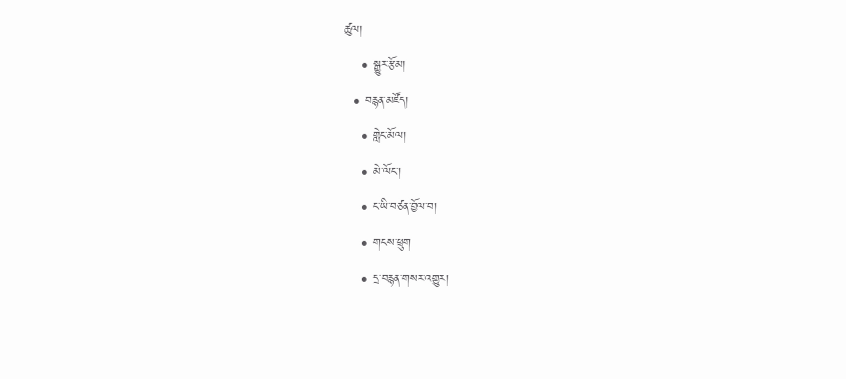ཚུལ།
    • སྒྱུར་རྩོམ།
  • བརྙན་མཛོད།
    • གླེང་མོལ།
    • མེ་ལོང་།
    • ང་ཡི་བཙན་བྱོལ་བ།
    • གངས་ཕྲུག
    • དྲ་བརྙན་གསར་འགྱུར།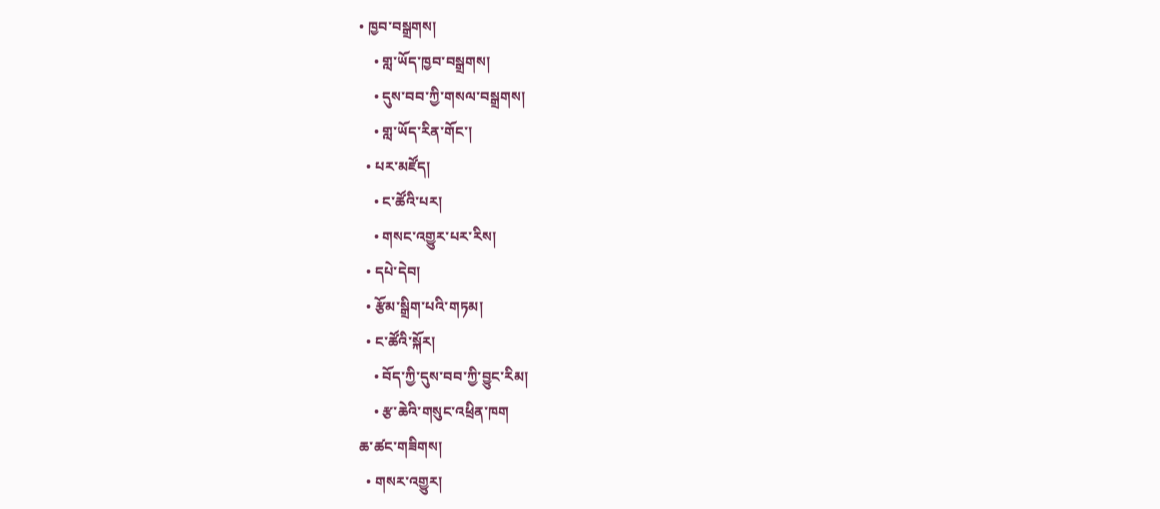• ཁྱབ་བསྒྲགས།
    • གླ་ཡོད་ཁྱབ་བསྒྲགས།
    • དུས་བབ་ཀྱི་གསལ་བསྒྲགས།
    • གླ་ཡོད་རིན་གོང་།
  • པར་མཛོད།
    • ང་ཚོའི་པར།
    • གསང་འགྱུར་པར་རིས།
  • དཔེ་དེབ།
  • རྩོམ་སྒྲིག་པའི་གཏམ།
  • ང་ཚོའི་སྐོར།
    • བོད་ཀྱི་དུས་བབ་ཀྱི་བྱུང་རིམ།
    • རྩ་ཆེའི་གསུང་འཕྲིན་ཁག
ཆ་ཚང་གཟིགས།
  • གསར་འགྱུར།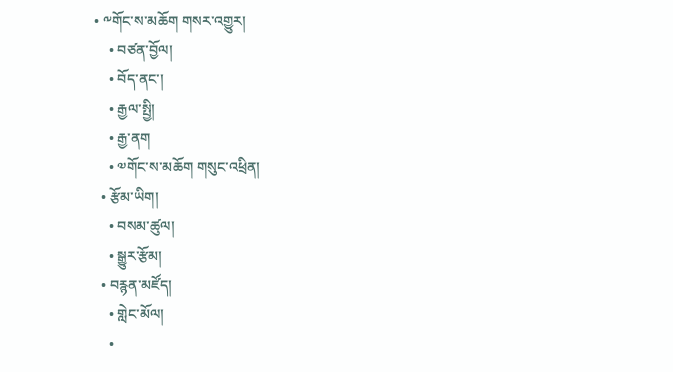• ༸གོང་ས་མཆོག གསར་འགྱུར།
    • བཙན་བྱོལ།
    • བོད་ནང་།
    • རྒྱལ་སྤྱི།
    • རྒྱ་ནག
    • ༧གོང་ས་མཆོག གསུང་འཕྲིན།
  • རྩོམ་ཡིག།
    • བསམ་ཚུལ།
    • སྒྱུར་རྩོམ།
  • བརྙན་མཛོད།
    • གླེང་མོལ།
    •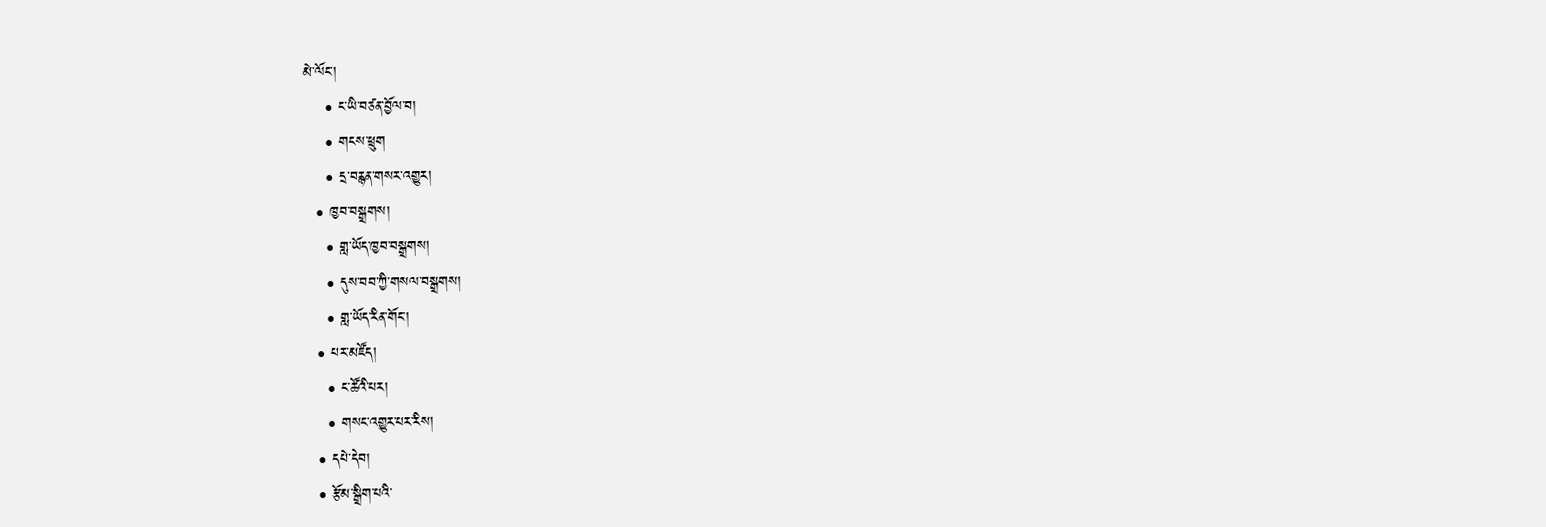མེ་ལོང་།
    • ང་ཡི་བཙན་བྱོལ་བ།
    • གངས་ཕྲུག
    • དྲ་བརྙན་གསར་འགྱུར།
  • ཁྱབ་བསྒྲགས།
    • གླ་ཡོད་ཁྱབ་བསྒྲགས།
    • དུས་བབ་ཀྱི་གསལ་བསྒྲགས།
    • གླ་ཡོད་རིན་གོང་།
  • པར་མཛོད།
    • ང་ཚོའི་པར།
    • གསང་འགྱུར་པར་རིས།
  • དཔེ་དེབ།
  • རྩོམ་སྒྲིག་པའི་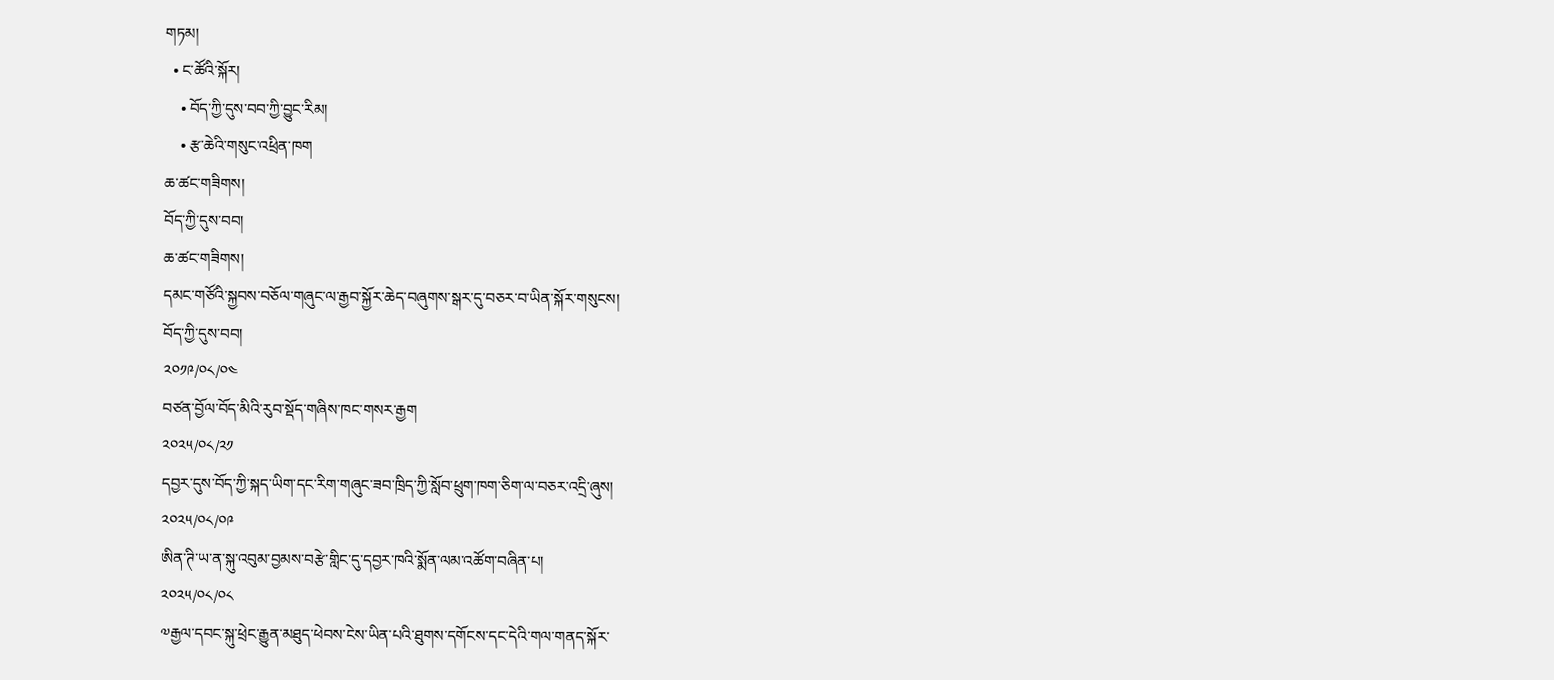གཏམ།
  • ང་ཚོའི་སྐོར།
    • བོད་ཀྱི་དུས་བབ་ཀྱི་བྱུང་རིམ།
    • རྩ་ཆེའི་གསུང་འཕྲིན་ཁག
ཆ་ཚང་གཟིགས།
བོད་ཀྱི་དུས་བབ།
ཆ་ཚང་གཟིགས།
དམང་གཙོའི་སྐྱབས་བཅོལ་གཞུང་ལ་རྒྱབ་སྐྱོར་ཆེད་བཞུགས་སྒར་དུ་བཅར་བ་ཡིན་སྐོར་གསུངས།
བོད་ཀྱི་དུས་བབ།
༢༠༡༩/༠༨/༠༤
བཙན་བྱོལ་བོད་མིའི་རུབ་སྡོད་གཞིས་ཁང་གསར་རྒྱག
༢༠༢༥/༠༨/༢༡
དབྱར་དུས་བོད་ཀྱི་སྐད་ཡིག་དང་རིག་གཞུང་ཟབ་ཁྲིད་ཀྱི་སློབ་ཕྲུག་ཁག་ཅིག་ལ་བཅར་འདྲི་ཞུས།
༢༠༢༥/༠༨/༠༩
ཨིན་ཊི་ཡ་ན་སྐུ་འབུམ་བྱམས་བརྩེ་གླིང་དུ་དབྱར་ཁའི་སྨོན་ལམ་འཚོག་བཞིན་པ།
༢༠༢༥/༠༨/༠༨
༧རྒྱལ་དབང་སྐུ་ཕྲེང་རྒྱུན་མཐུད་ཕེབས་ངེས་ཡིན་པའི་ཐུགས་དགོངས་དང་དེའི་གལ་གནད་སྐོར་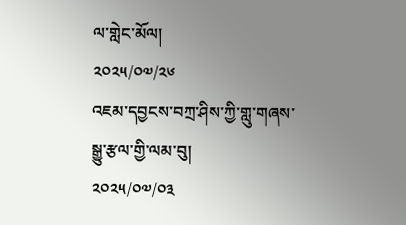ལ་གླེང་མོལ།
༢༠༢༥/༠༧/༢༦
འཇམ་དབྱངས་བཀྲ་ཤིས་ཀྱི་གླུ་གཞས་སྒྱུ་རྩལ་གྱི་ལམ་བུ།
༢༠༢༥/༠༧/༠༣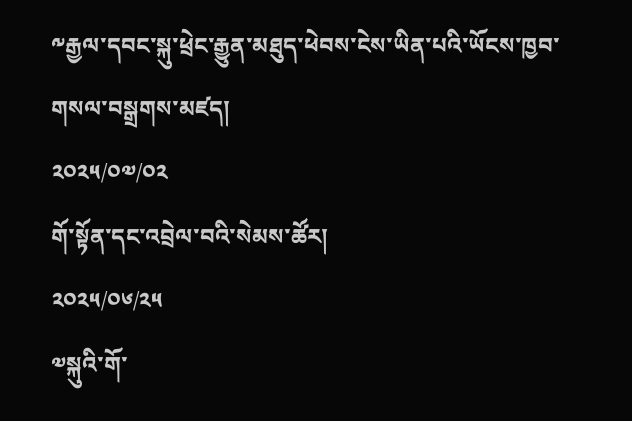༸རྒྱལ་དབང་སྐུ་ཕྲེང་རྒྱུན་མཐུད་ཕེབས་ངེས་ཡིན་པའི་ཡོངས་ཁྱབ་གསལ་བསྒྲགས་མཛད།
༢༠༢༥/༠༧/༠༢
གོ་སྟོན་དང་འབྲེལ་བའི་སེམས་ཚོར།
༢༠༢༥/༠༦/༢༥
༧སྐུའི་གོ་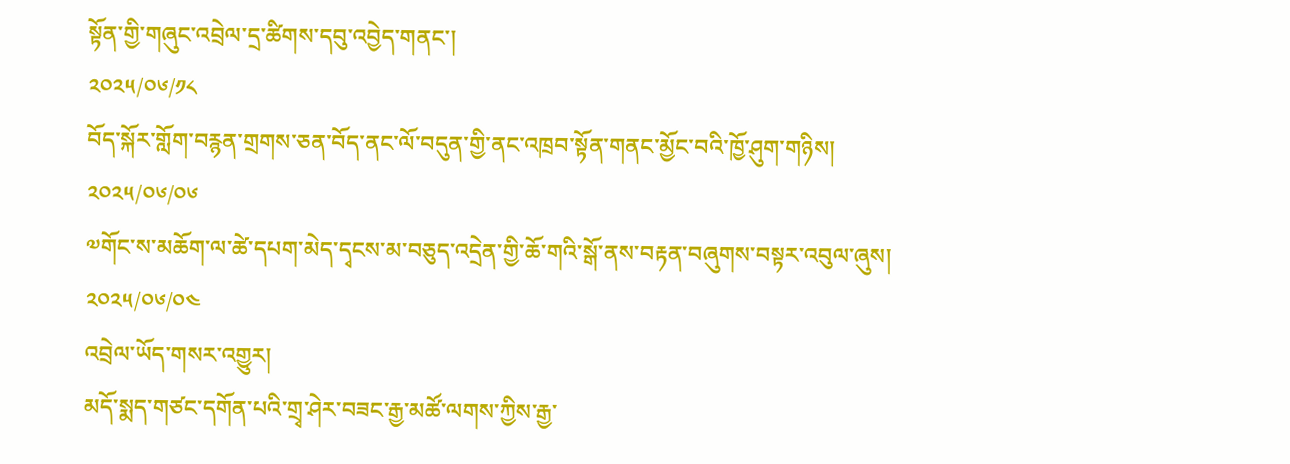སྟོན་གྱི་གཞུང་འབྲེལ་དྲ་ཚིགས་དབུ་འབྱེད་གནང་།
༢༠༢༥/༠༦/༡༨
བོད་སྐོར་གློག་བརྙན་གྲགས་ཅན་བོད་ནང་ལོ་བདུན་གྱི་ནང་འཁྲབ་སྟོན་གནང་མྱོང་བའི་ཁྱོ་ཤུག་གཉིས།
༢༠༢༥/༠༦/༠༦
༧གོང་ས་མཆོག་ལ་ཚེ་དཔག་མེད་དྭངས་མ་བཅུད་འདྲེན་གྱི་ཆོ་གའི་སྒོ་ནས་བརྟན་བཞུགས་བསྟར་འབུལ་ཞུས།
༢༠༢༥/༠༦/༠༤
འབྲེལ་ཡོད་གསར་འགྱུར།
མདོ་སྨད་གཙང་དགོན་པའི་གྲྭ་ཤེར་བཟང་རྒྱ་མཚོ་ལགས་ཀྱིས་རྒྱ་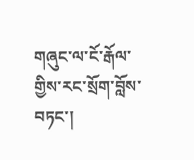གཞུང་ལ་ངོ་རྒོལ་གྱིས་རང་སྲོག་བློས་བཏང་།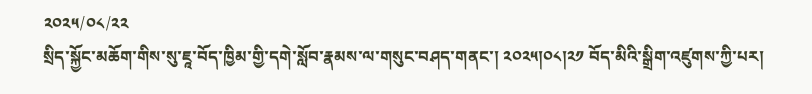༢༠༢༥/༠༨/༢༢
སྲིད་སྐྱོང་མཆོག་གིས་སུ་ཇཱ་བོད་ཁྱིམ་གྱི་དགེ་སློབ་རྣམས་ལ་གསུང་བཤད་གནང་། ༢༠༢༥།༠༨།༢༡ བོད་མིའི་སྒྲིག་འཛུགས་ཀྱི་པར།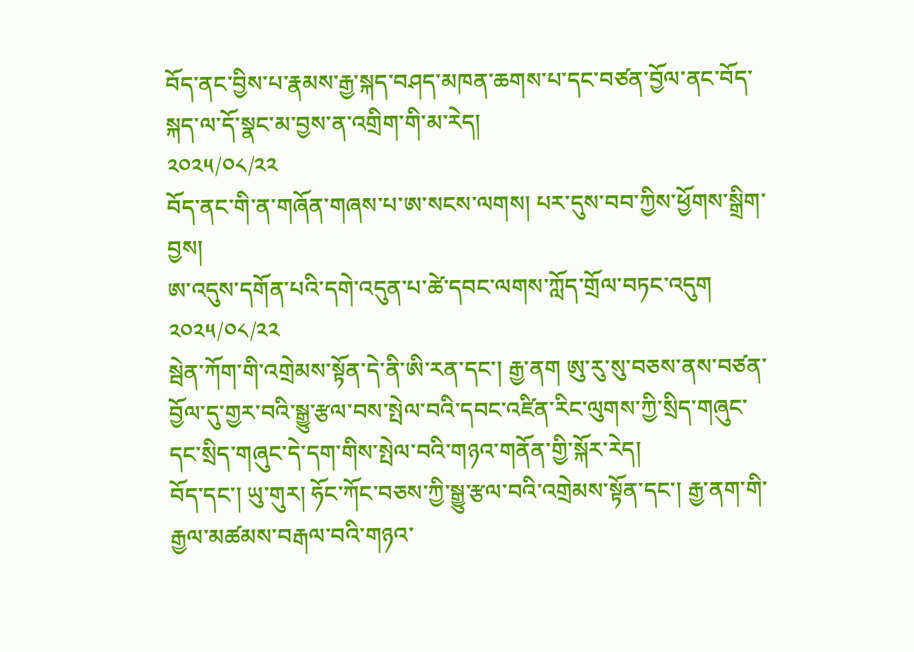བོད་ནང་བྱིས་པ་རྣམས་རྒྱ་སྐད་བཤད་མཁན་ཆགས་པ་དང་བཙན་བྱོལ་ནང་བོད་སྐད་ལ་དོ་སྣང་མ་བྱས་ན་འགྲིག་གི་མ་རེད།
༢༠༢༥/༠༨/༢༢
བོད་ནང་གི་ན་གཞོན་གཞས་པ་ཨ་སངས་ལགས། པར་དུས་བབ་ཀྱིས་ཕྱོགས་སྒྲིག་བྱས།
ཨ་འདུས་དགོན་པའི་དགེ་འདུན་པ་ཚེ་དབང་ལགས་ཀློད་གྲོལ་བཏང་འདུག
༢༠༢༥/༠༨/༢༢
སྦེན་ཀོག་གི་འགྲེམས་སྟོན་དེ་ནི་ཨི་རན་དང་། རྒྱ་ནག ཨུ་རུ་སུ་བཅས་ནས་བཙན་བྱོལ་དུ་གྱར་བའི་སྒྱུ་རྩལ་བས་སྤེལ་བའི་དབང་འཛིན་རིང་ལུགས་ཀྱི་སྲིད་གཞུང་དང་སྲིད་གཞུང་དེ་དག་གིས་སྤེལ་བའི་གཉའ་གནོན་གྱི་སྐོར་རེད།
བོད་དང་། ཡུ་གུར། ཧོང་ཀོང་བཅས་ཀྱི་སྒྱུ་རྩལ་བའི་འགྲེམས་སྟོན་དང་། རྒྱ་ནག་གི་རྒྱལ་མཚམས་བརྒལ་བའི་གཉའ་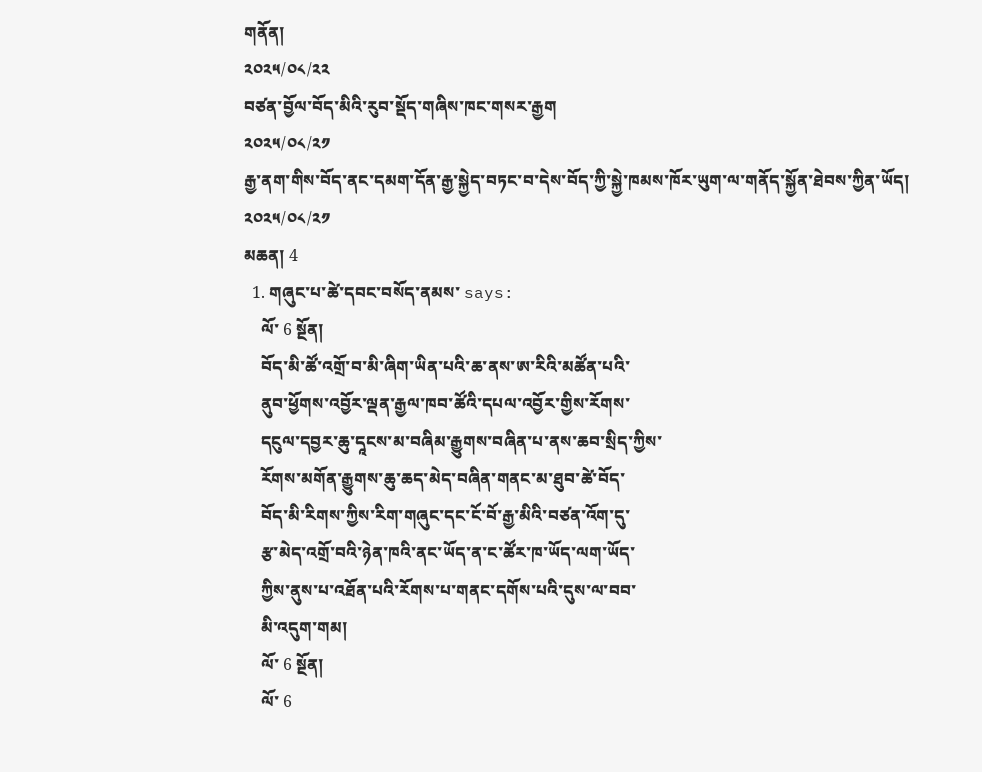གནོན།
༢༠༢༥/༠༨/༢༢
བཙན་བྱོལ་བོད་མིའི་རུབ་སྡོད་གཞིས་ཁང་གསར་རྒྱག
༢༠༢༥/༠༨/༢༡
རྒྱ་ནག་གིས་བོད་ནང་དམག་དོན་རྒྱ་སྐྱེད་བཏང་བ་དེས་བོད་ཀྱི་སྐྱེ་ཁམས་ཁོར་ཡུག་ལ་གནོད་སྐྱོན་ཐེབས་ཀྱིན་ཡོད།
༢༠༢༥/༠༨/༢༡
མཆན། 4
  1. གཞུང་པ་ཚེ་དབང་བསོད་ནམས་ says:
    ལོ་ 6 སྔོན།
    བོད་མི་ཚོ་འགྲོ་བ་མི་ཞིག་ཡིན་པའི་ཆ་ནས་ཨ་རིའི་མཚོན་པའི་
    ནུབ་ཕྱོགས་འབྱོར་ལྡན་རྒྱལ་ཁབ་ཚོའི་དཔལ་འབྱོར་གྱིས་རོགས་
    དངུལ་དབྱར་ཆུ་དཱངས་མ་བཞིམ་རྒྱུགས་བཞིན་པ་ནས་ཆབ་སྲིད་ཀྱིས་
    རོགས་མགོན་རྒྱུགས་ཆུ་ཆད་མེད་བཞིན་གནང་མ་ཐུབ་ཚེ་བོད་
    བོད་མི་རིགས་ཀྱིས་རིག་གཞུང་དང་ངོ་བོ་རྒྱ་མིའི་བཙན་འོག་དུ་
    རྩ་མེད་འགྲོ་བའི་ཉེན་ཁའི་ནང་ཡོད་ན་ང་ཚོར་ཁ་ཡོད་ལག་ཡོད་
    ཀྱིས་ནུས་པ་འཐོན་པའི་རོགས་པ་གནང་དགོས་པའི་དུས་ལ་བབ་
    མི་འདུག་གམ།
    ལོ་ 6 སྔོན།
    ལོ་ 6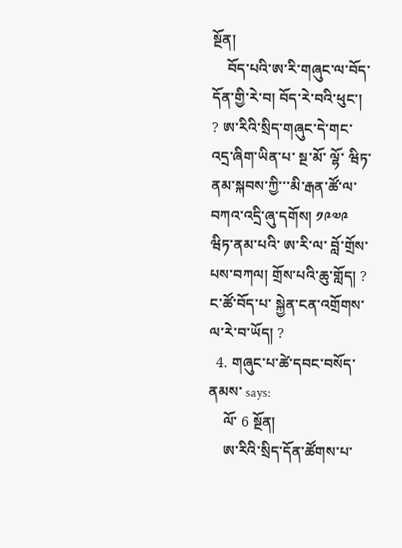སྔོན།
    བོད་པའི་ཨ་རི་གཞུང་ལ་བོད་དོན་གྱི་རེ་བ། བོད་རེ་བའི་ཕུང་། ? ཨ་རིའི་སྲིད་གཞུང་དེ་གང་འདྲ་ཞིག་ཡིན་པ་ སྔ་མོ་ ལྷོ་ ཝིཏ་ནམ་སྐབས་ཀྱི་་་མི་རྒན་ཚོ་ལ་བཀའ་འདྲི་ཞུ་དགོས། ༡༩༧༩ ཝིཏ་ནམ་པའི་ ཨ་རི་ལ་ བློ་གྲོས་པས་བཀལ། གྲོས་པའི་ཆུ་གློད། ? ང་ཚོ་བོད་པ་ སྐྱེན་ངན་འགྲོགས་ལ་རེ་བ་ཡོད། ?
  4. གཞུང་པ་ཚེ་དབང་བསོད་ནམས་ says:
    ལོ་ 6 སྔོན།
    ཨ་རིའི་སྲིད་དོན་ཚོགས་པ་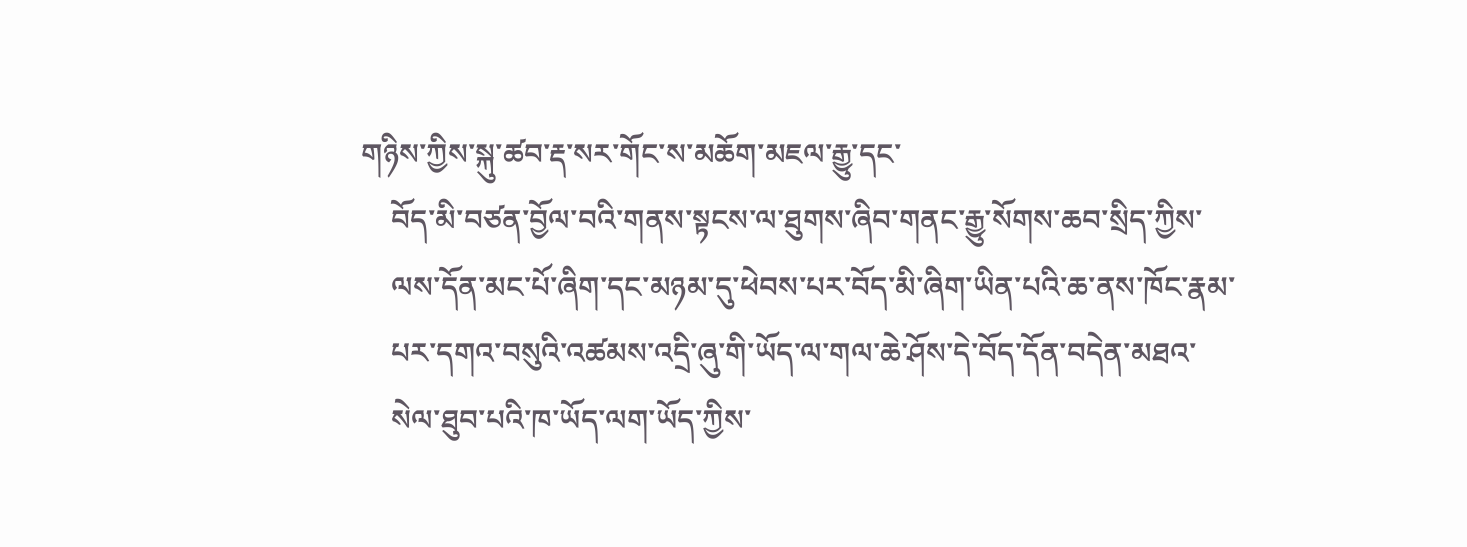གཉིས་ཀྱིས་སྐུ་ཚབ་རྡ་སར་གོང་ས་མཆོག་མཇལ་རྒྱུ་དང་
    བོད་མི་བཙན་བྱོལ་བའི་གནས་སྟངས་ལ་ཐུགས་ཞིབ་གནང་རྒྱུ་སོགས་ཆབ་སྲིད་ཀྱིས་
    ལས་དོན་མང་པོ་ཞིག་དང་མཉམ་དུ་ཕེབས་པར་བོད་མི་ཞིག་ཡིན་པའི་ཆ་ནས་ཁོང་རྣམ་
    པར་དགའ་བསུའི་འཚམས་འདྲི་ཞུ་གི་ཡོད་ལ་གལ་ཆེ་ཤོས་དེ་བོད་དོན་བདེན་མཐའ་
    སེལ་ཐུབ་པའི་ཁ་ཡོད་ལག་ཡོད་ཀྱིས་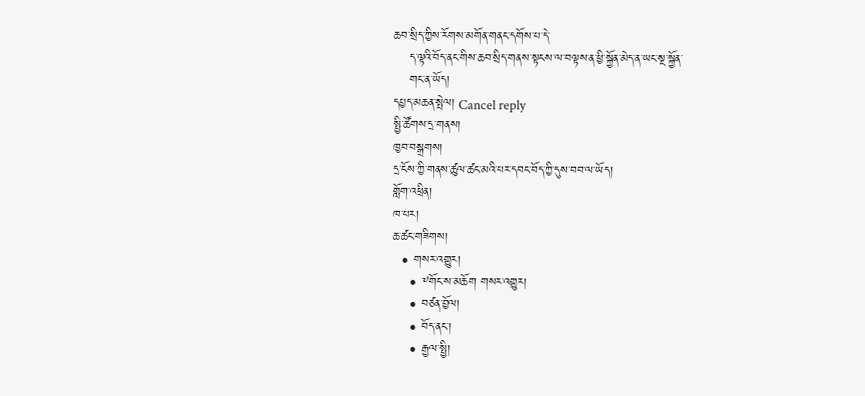ཆབ་སྲིད་ཀྱིས་རོགས་མགོན་གནང་དགོས་པ་དེ་
    ད་ལྟའི་བོད་ནང་གིས་ཆབ་སྲིད་གནས་སྟངས་ལ་བལྟས་ན་ཕྱི་སྐྱོན་མེད་ན་ཡང་སྔ་སྐྱོན་
    གང་ན་ཡོད།
དཔྱད་མཆན་སྤེལ། Cancel reply
སྤྱི་ཚོགས་དྲ་གནས།
ཁྱབ་བསྒྲགས།
དྲ་ངོས་ཀྱི་གནས་ཚུལ་ཚང་མའི་པར་དབང་བོད་ཀྱི་དུས་བབ་ལ་ཡོད།
གློག་འཕྲིན།
ཁ་པར།
ཆ་ཚང་གཟིགས།
  • གསར་འགྱུར།
    • ༸གོང་ས་མཆོག གསར་འགྱུར།
    • བཙན་བྱོལ།
    • བོད་ནང་།
    • རྒྱལ་སྤྱི།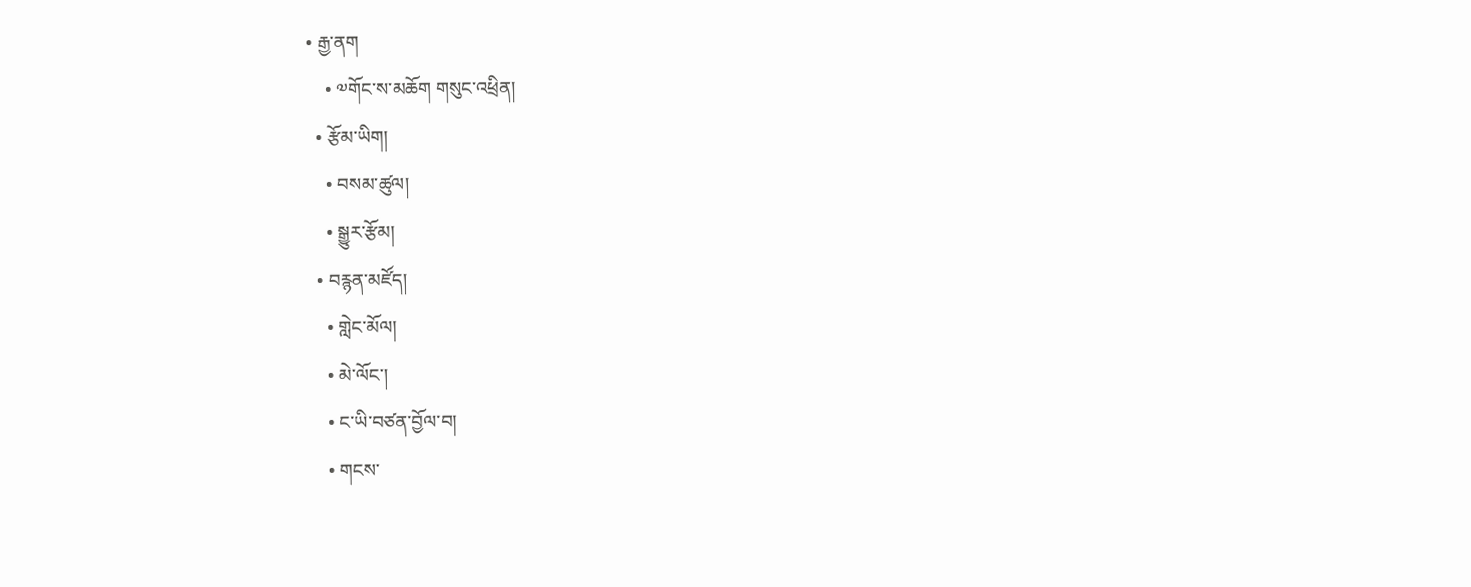• རྒྱ་ནག
    • ༧གོང་ས་མཆོག གསུང་འཕྲིན།
  • རྩོམ་ཡིག།
    • བསམ་ཚུལ།
    • སྒྱུར་རྩོམ།
  • བརྙན་མཛོད།
    • གླེང་མོལ།
    • མེ་ལོང་།
    • ང་ཡི་བཙན་བྱོལ་བ།
    • གངས་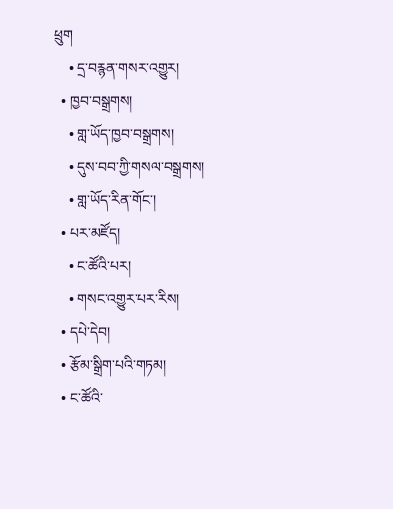ཕྲུག
    • དྲ་བརྙན་གསར་འགྱུར།
  • ཁྱབ་བསྒྲགས།
    • གླ་ཡོད་ཁྱབ་བསྒྲགས།
    • དུས་བབ་ཀྱི་གསལ་བསྒྲགས།
    • གླ་ཡོད་རིན་གོང་།
  • པར་མཛོད།
    • ང་ཚོའི་པར།
    • གསང་འགྱུར་པར་རིས།
  • དཔེ་དེབ།
  • རྩོམ་སྒྲིག་པའི་གཏམ།
  • ང་ཚོའི་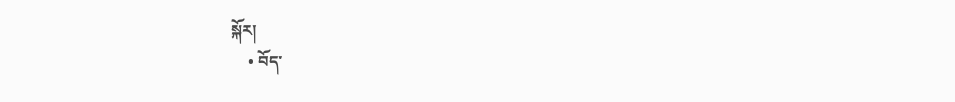སྐོར།
    • བོད་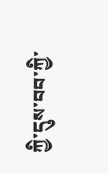ཀྱི་དུས་བབ་ཀྱི་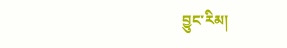བྱུང་རིམ།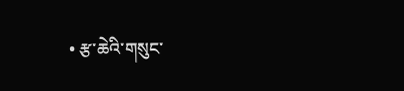• རྩ་ཆེའི་གསུང་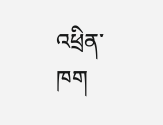འཕྲིན་ཁག